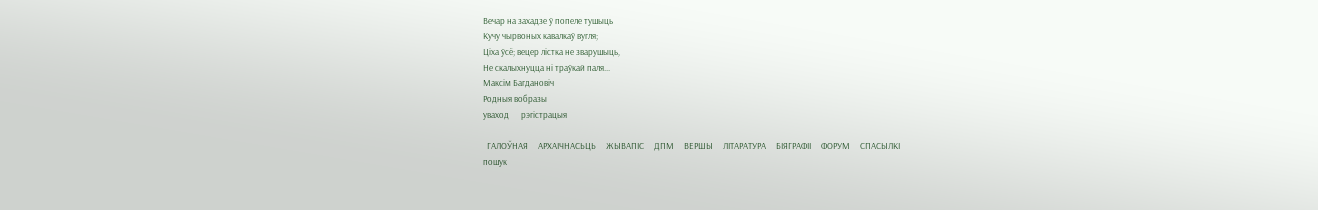Вечар на захадзе ў попеле тушыць
Кучу чырвоных кавалкаў вугля;
Ціха ўсё; вецер лістка не зварушыць,
Не скалыхнуцца ні траўкай паля...
Максім Багдановіч
Родныя вобразы
уваход      рэгiстрацыя

  ГАЛОЎНАЯ     АРХАІЧНАСЬЦЬ     ЖЫВАПІС     ДПМ     ВЕРШЫ     ЛІТАРАТУРА     БІЯГРАФІІ     ФОРУМ     СПАСЫЛКІ
пошук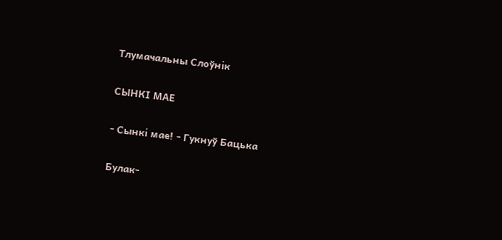Тлумачальны Слоўнік

СЫНКІ МАЕ

- Сынкі мае! - Гукнуў Бацька

Булак-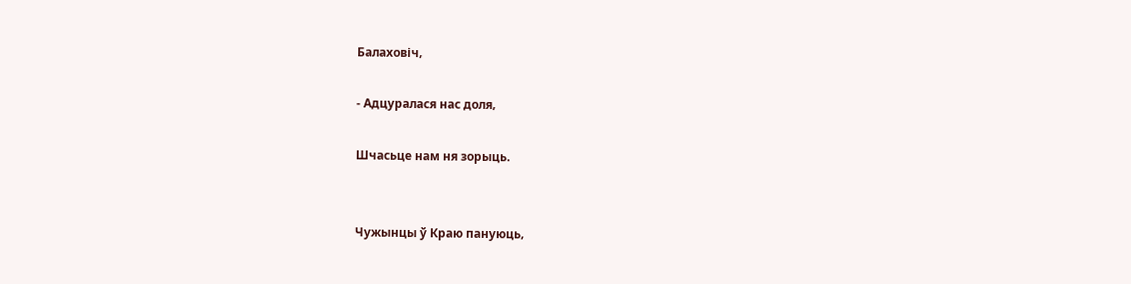Балаховіч‚

- Адцуралася нас доля‚

Шчасьце нам ня зорыць.


Чужынцы ў Краю пануюць‚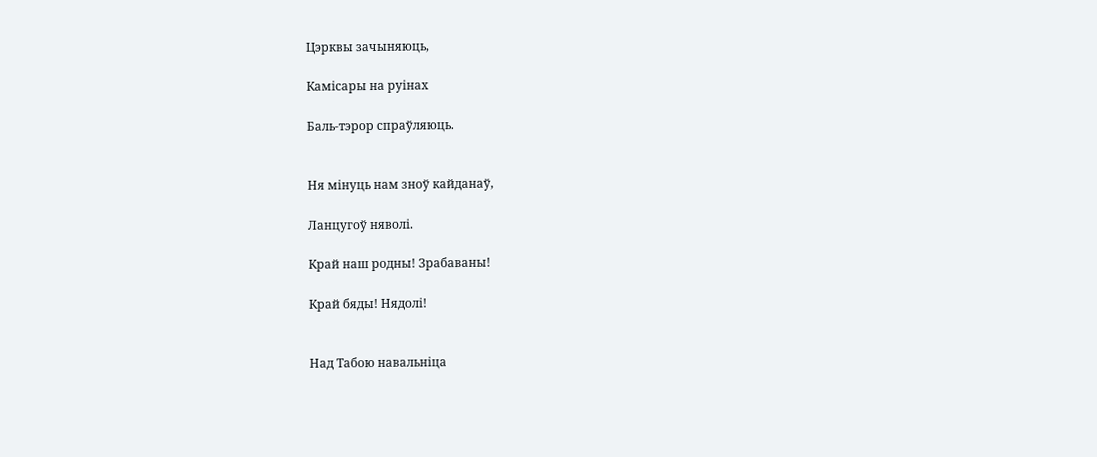Цэрквы зачыняюць‚

Камісары на руінах

Баль-тэрор спраўляюць.


Ня мінуць нам зноў кайданаў‚

Ланцугоў няволі.

Край наш родны! Зрабаваны!

Край бяды! Нядолі!


Над Табою навальніца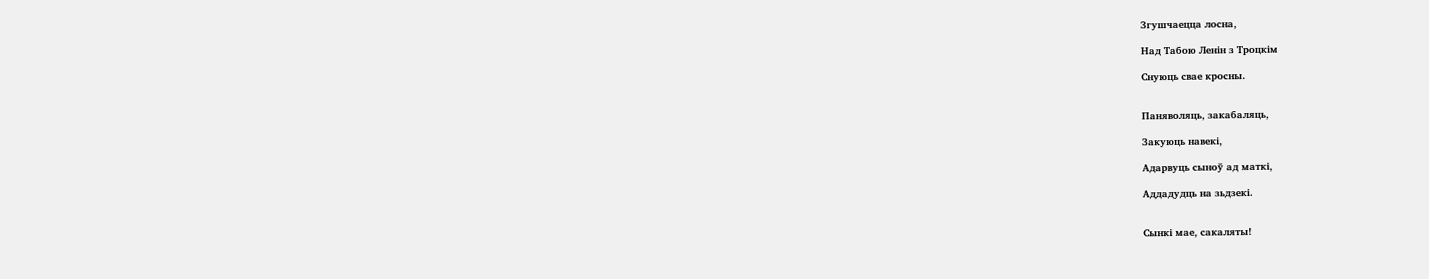Згушчаецца лосна‚

Над Табою Ленін з Троцкім

Снуюць свае кросны.


Паняволяць‚ закабаляць‚

Закуюць навекі‚

Адарвуць сыноў ад маткі‚

Аддадудць на зьдзекі.


Сынкі мае‚ сакаляты!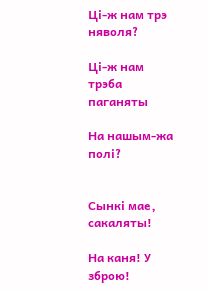Ці-ж нам трэ няволя?

Ці-ж нам трэба паганяты

На нашым-жа полі?


Сынкі мае‚ сакаляты!

На каня! У зброю!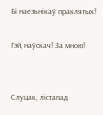Бі наезьнікаў праклятых!

Гэй‚ наўскач! За мною!


Слуцак, лістапад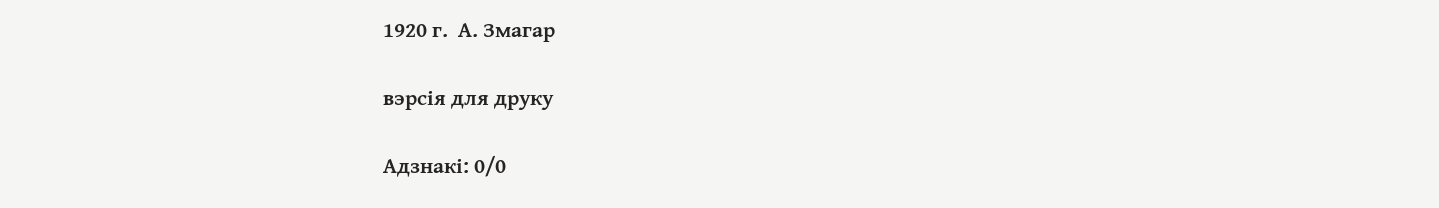1920 г.  А. Змагар

вэрсія для друку

Адзнакi: 0/0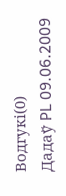Водгукі(0)
Дадаў PL 09.06.2009